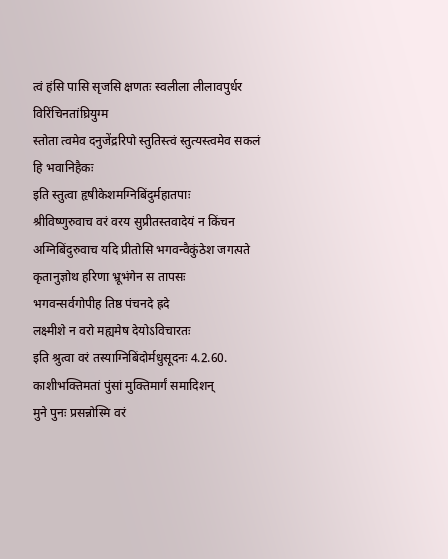त्वं हंसि पासि सृजसि क्षणतः स्वलीला लीलावपुर्धर विरिंचिनतांघ्रियुग्म
स्तोता त्वमेव दनुजेंद्ररिपो स्तुतिस्त्वं स्तुत्यस्त्वमेव सकलं हि भवानिहैकः
इति स्तुत्वा हृषीकेशमग्निबिंदुर्महातपाः
श्रीविष्णुरुवाच वरं वरय सुप्रीतस्तवादेयं न किंचन
अग्निबिंदुरुवाच यदि प्रीतोसि भगवन्वैकुंठेश जगत्पते
कृतानुज्ञोथ हरिणा भ्रूभंगेन स तापसः
भगवन्सर्वगोपीह तिष्ठ पंचनदे ह्रदे
लक्ष्मीशे न वरो मह्यमेष देयोऽविचारतः
इति श्रुत्वा वरं तस्याग्निबिंदोर्मधुसूदनः 4.2.60.
काशीभक्तिमतां पुंसां मुक्तिमार्गं समादिशन्
मुने पुनः प्रसन्नोस्मि वरं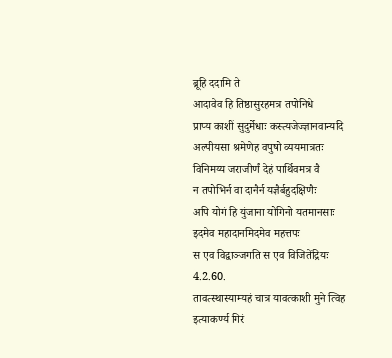ब्रूहि ददामि ते
आदावेव हि तिष्ठासुरहमत्र तपोनिधे
प्राप्य काशीं सुदुर्मेधाः कस्त्यजेज्ज्ञानवान्यदि
अल्पीयसा श्रमेणेह वपुषो व्ययमात्रतः
विनिमय्य जराजीर्णं देहं पार्थिवमत्र वै
न तपोभिर्न वा दानैर्न यज्ञैर्बहुदक्षिणैः
अपि योगं हि युंजाना योगिनो यतमानसाः
इदमेव महादानमिदमेव महत्तपः
स एव विद्वाञ्जगति स एव विजितेंद्रियः 4.2.60.
तावत्स्थास्याम्यहं चात्र यावत्काशी मुने त्विह
इत्याकर्ण्य गिरं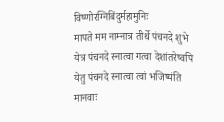विष्णोरग्निबिंदुर्महामुनिः
मापते मम नाम्नात्र तीर्थे पंचनदे शुभे
येत्र पंचनदे स्नात्वा गत्वा देशांतरेष्वपि
येतु पंचनदे स्नात्वा त्वां भजिष्यंति मानवाः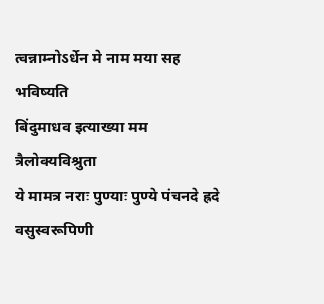त्वन्नाम्नोऽर्धेन मे नाम मया सह भविष्यति
बिंदुमाधव इत्याख्या मम त्रैलोक्यविश्रुता
ये मामत्र नराः पुण्याः पुण्ये पंचनदे ह्रदे
वसुस्वरूपिणी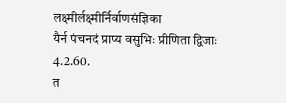लक्ष्मीर्लक्ष्मीर्निर्वाणसंज्ञिका
यैर्न पंचनदं प्राप्य वसुभिः प्रीणिता द्विजाः 4.2.60.
त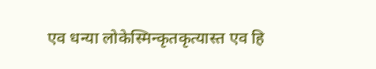एव धन्या लोकेस्मिन्कृतकृत्यास्त एव हि